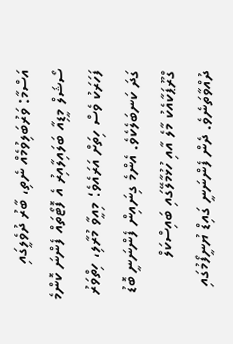އަސްމާ: ވަރުބަލިވުމެއް ނެތި، ބާރު ދުވެލީގައި
ސޯޝަލް މީޑިއާ ބަލައިލާއިރު އެ ފޮޓޯތައް ފެންނަ ކޮންމެ ފަހަރަކު ވެސް ހިތަށް އަރައެވެ؛ މިއީވާ މުރާލި، ހިތްވަރު ގަދަ ކަނބަލެކެވެ. އެންމެ ގިނައިން ފެންނަނީ ބޮޑު ގްރޫޕަކާއެކު މާލެ އާއި ހުޅުމާލޭގައި ބައިސްކަލް ދުއްވާތަނެވެ. ދެން ފެންނަނީ ގައިޑް ޔުނީފޯމުގައި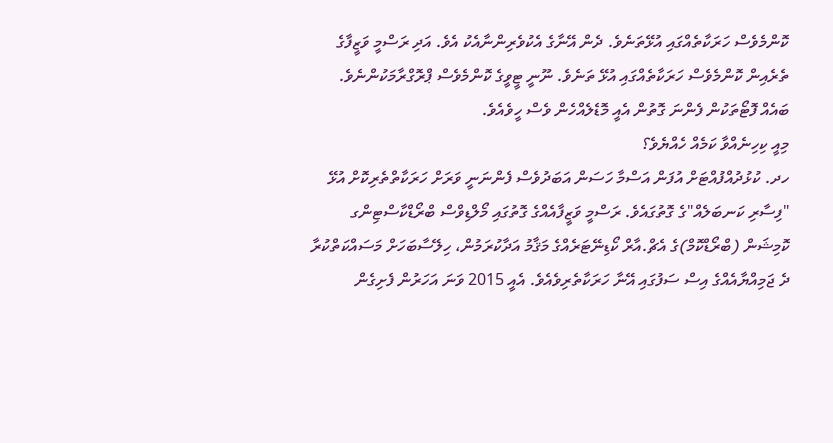ކޮންމެވެސް ހަރަކާތެއްގައި އުޅޭތަނެވެ. ދެން އޭނާގެ އެކުވެރިންނާއެކު އެވެ. އަދި ރަސްމީ ވަޒީފާގެ ތެރެއިން ކޮންމެވެސް ހަރަކާތެއްގައި އުޅޭ ތަނެވެ. ނޫނީ ޓީވީގެ ކޮންމެވެސް ޕްރޮގްރާމަކުންނެވެ. ބައެއް ފޮޓޯތަކުން ފެންނަ ގޮތުން އެއީ މޮޑެލެއްހެން ވެސް ހީވެއެވެ.
މިއީ ކިހިނެއްވާ ކަމެއް ހެއްޔެވެ؟
ހދ. ކުޅުދުއްފުއްޓަށް އުފަން އަސްމާ ހަސަން އަބަދުވެސް ފެންނަނީ ވަރަށް ހަރަކާތްތެރިކޮށް އުޅޭ "ފިސާރި ކަނބަލެއް"ގެ ގޮތުގައެވެ. ރަސްމީ ވަޒީފާއެއްގެ ގޮތުގައި މޯލްޑިވްސް ބްރޯޑްކާސްޓިންގ ކޮމިޝަން (ބްރޯޑްކޮމް)ގެ އެޗް.އާރް ކޯޑިނޭޓަރެއްގެ މަޤާމު އަދާކުރަމުން، ހިލޭސާބަހަށް މަސައްކަތްކުރާ ދެ ޖަމިއްޔާއެއްގެ އިސް ސަފުގައި އޭނާ ހަރަކާތެރިވެއެވެ. އެއީ 2015 ވަނަ އަހަރުން ފެށިގެން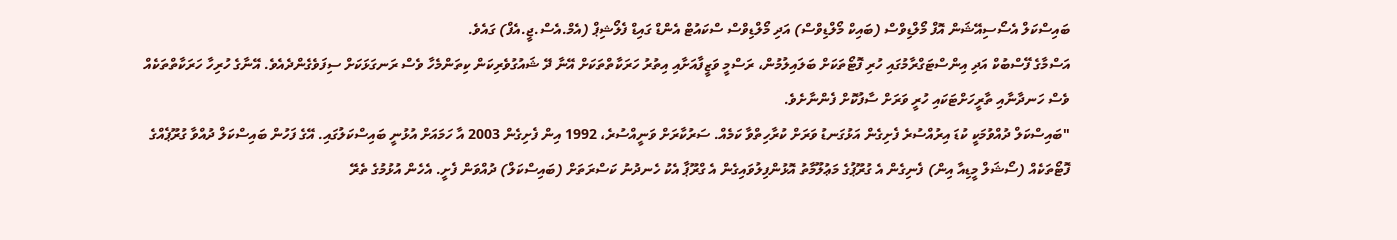ބައިސްކަލް އެސޯސިއޭޝަން އޮފް މޯލްޑިވްސް (ބައިކް މޯލްޑިވްސް) އަދި މޯލްޑިވްސް ސްކައުޓް އެންޑް ގައިޑް ފެލޯޝިޕް (އެމް.އެސް.ޖީ.އެފް) ގައެވެ.
އަސްމާގެ ފޭސްބުކް އަދި އިންސްޓަގްރާމުގައި ހުރި ފޮޓޯތަކަށް ބަލައިލުމުން، ރަސްމީ ވަޒީފާއަށާއި އިތުރު ހަރަކާތްތަކަށް އޭނާ ދޭ ޝައުގުވެރިކަން ކިތަންމެހާ ވެސް ރަނގަޅަކަށް ސިފަވެގެންދެއެވެ. އޭނާގެ ހުރިހާ ހަރަކާތްތަކެއް ވެސް ހަނދާނާއި ތާރީހަށްޓަކައި ހުރީ ވަރަށް ސާފުކޮށް ފެންނާށެވެ.
"ބައިސްކަލް ދުއްވުމަކީ ކުޑަ އިރުއްސުރެ ފެށިގެން އަޅުގަނޑު ވަރަށް ކުރާހިތްވާ ކަމެއް. ސަރުކާރަށް ވަނީއްސުރެ، 1992 އިން ފެށިގެން 2003 އާ ހަމައަށް އުޅުނީ ބައިސްކަލުގައި. އޭގެ ފަހުން ބައިސްކަލް ދުއްވާ ގުރޫޕެއްގެ ފޮޓޯތަކެއް (ސޯޝަލް މީޑިއާ އިން) ފެނިގެން އެ ގުރޫޕުގެ މަޢުލޫމާތު އޮޅުންފިލުވައިގެން އެ ގްރޫޕާ އެކު ހެނދުނު ކަސްރަތަށް (ބައިސްކަލް) ދުއްވަން ފެށީ. އެހެން އުޅުމުގެ ތެރޭ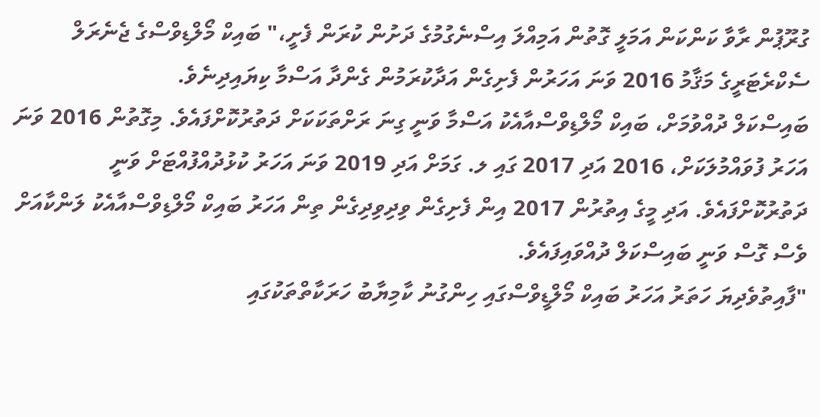ގުރޫޕުން ރާވާ ކަންކަން އަމަލީ ގޮތުން އަމިއްލަ އިސްނެގުމުގެ ދަށުން ކުރަން ފެށީ،" ބައިކް މޯލްޑިވްސްގެ ޖެނެރަލް ސެކްރެޓަރީގެ މަޤާމު 2016 ވަނަ އަހަރުން ފެށިގެން އަދާކުރަމުން ގެންދާ އަސްމާ ކިޔައިދިނެވެ.
ބައިސްކަލް ދުއްވުމަށް، ބައިކް މޯލްޑިވްސްއާއެކު އަސްމާ ވަނީ ގިނަ ރަށްތަކަކަށް ދަތުރުކޮށްފައެވެ. މިގޮތުން 2016 ވަނަ އަހަރު ފުވައްމުލަކަށް، 2016 އަދި 2017 ގައި ލ. ގަމަށް އަދި 2019 ވަނަ އަހަރު ކުޅުދުއްފުއްޓަށް ވަނީ ދަތުރުކޮށްފައެވެ. އަދި މީގެ އިތުރުން 2017 އިން ފެށިގެން ވިދިވިދިގެން ތިން އަހަރު ބައިކް މޯލްޑިވްސްއާއެކު ލަންކާއަށް ވެސް ގޮސް ވަނީ ބައިސްކަލް ދުއްވައިފައެވެ.
"ފާއިތުވެދިޔަ ހަތަރު އަހަރު ބައިކް މޯލްޑީވްސްގައި ހިންގުނު ކާމިޔާބު ހަރަކާތްތަކުގައި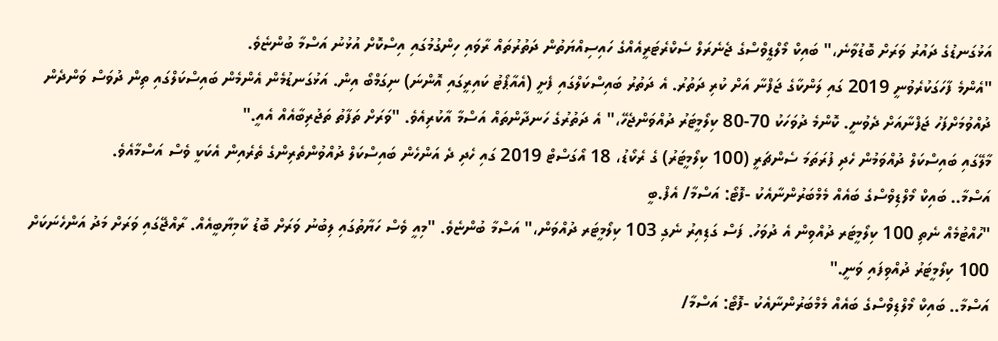އަޅުގަނޑުގެ ދައުރު ވަރަށް ބޮޑުވާނެ،" ބައިކް މޯލްޑީވްސްގެ ޖެނެރަލް ސެކްރެޓަރީއެއްގެ ހައިސިއްޔަތުން ދަތުރުތައް ރާވައި ހިންގުމުގައި އިސްކޮށް އުޅުނު އަސްމާ ބުންޏެވެ.
"އެންމެ ފާހަގަކުރެވުނީ 2019 ގައި ލަންކާގެ ޖަފްނާ އަށް ކުރި ދަތުރު. އެ ދަތުރު ބައިސްކަލްގައި ފެށީ (އެއާޕޯޓު ކައިރީގައި އޮންނަ) ނިގަމްބޯ އިން. އަޅުގަނޑުމެން އެންމެން ބައިސްކަލްގައި ތިން ދުވަސް ވަންދެން ދުއްވުމަށްފަހު ޖަފްނާއަށް ދެވުނީ. ކޮންމެ ދުވަހަކު 70-80 ކިލޯމީޓަރު ދުއްވަންޖެހޭ،" އެ ދަތުރުގެ ހަނދާންތައް އަސްމާ އާކުރިއެވެ. "ވަރަށް ތަފާތު ތަޖުރިބާއެއް އެއީ."
މާލޭގައި ބައިސްކަލް ދުއްވަމުން ހެދި ފުރަތަމަ ސެންޗަރީ (100 ކިލޯމީޓަރު) ގެ ރެކޯޑު، 18 އޯގަސްޓް 2019 ގައި ހެދި ދެ އަންހެން ބައިސްކަލް ދުއްވުންތެރިންގެ ތެރެއިން އެކަކީ ވެސް އަސްމާއެވެ.
އަސްމާ.. ބައިކް މޯލްޑިވްސްގެ ބައެއް މެމްބަރުންނާއެކު -ފޮޓޯ: އަސްމާ/ އެފް.ބީ
"ހުއްޓުމެއް ނެތި 100 ކިލޯމީޓަރ ދުއްވިން އެ ދުވަހު. ފަސް ގަޑިއިރު ނެގި 103 ކިލޯމީޓަރ ދުއްވަން،" އަސްމާ ބުންޏެވެ. "މިއީ ވެސް ހަޔާތުގައި ލިބުނު ވަރަށް ބޮޑު ކާމިޔާބީއެއް. ރާއްޖޭގައި ވަރަށް މަދު އަންހެނަކަށް 100 ކިލޯމީޓަރު ދުއްވިފައި ވަނީ."
އަސްމާ.. ބައިކް މޯލްޑިވްސްގެ ބައެއް މެމްބަރުންނާއެކު -ފޮޓޯ: އަސްމާ/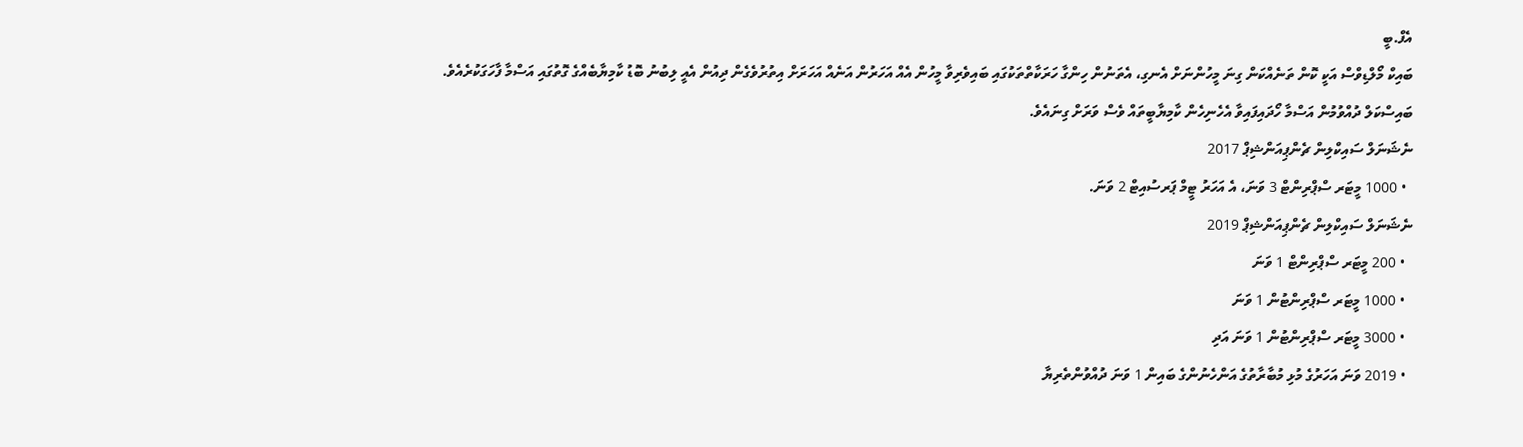އެފް.ބީ
ބައިކް މޯލްޑިވްސް އަކީ ކޮން ތަނެއްކަން ގިނަ މީހުންނަށް އެނގި، އެތަނުން ހިންގާ ހަރަކާތްތަކުގައި ބައިވެރިވާ މީހުން އެއް އަހަރުން އަނެއް އަހަރަށް އިތުރުވެގެން ދިއުން އެއީ ލިބުނު ބޮޑު ކާމިޔާބެއްގެ ގޮތުގައި އަސްމާ ފާހަގަކުރެއެވެ.
ބައިސްކަލް ދުއްވުމުން އަސްމާ ހޯދައިފައިވާ އެހެނިހެން ކާމިޔާބީތައް ވެސް ވަރަށް ގިނައެވެ.
ނެޝަނަލް ސައިކްލިން ޗެންޕިއަންޝިޕް 2017
  • 1000 މީޓަރ ސްޕްރިންޓް 3 ވަނަ، އެ އަހަރު ޓީމް ޕަރސުއިޓް 2 ވަނަ.
ނެޝަނަލް ސައިކްލިން ޗެންޕިއަންޝިޕް 2019
  • 200 މީޓަރ ސްޕްރިންޓް 1 ވަނަ
  • 1000 މީޓަރ ސްޕްރިންޓުން 1 ވަނަ
  • 3000 މީޓަރ ސްޕްރިންޓުން 1 ވަނަ އަދި
  • 2019 ވަނަ އަހަރުގެ މުޅި މުބާރާތުގެ އަންހެނުންގެ ބައިން 1 ވަނަ ދުއްވުންތެރިޔާ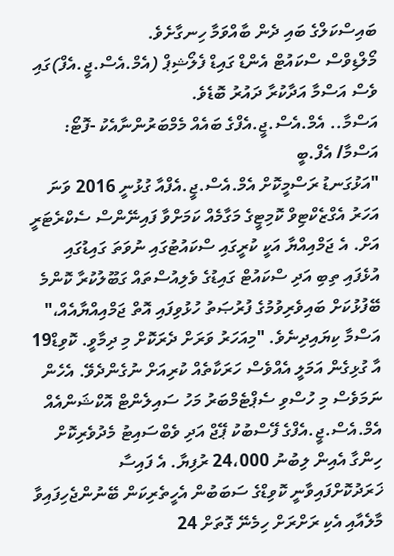ބައިސްކަލްގެ ބައި ދެން ބާއްވަމާ ހިނގާށެވެ.
މޯލްޑިވްސް ސްކައުޓް އެންޑް ގައިޑް ފެލޯޝިޕް (އެމް.އެސް.ޖީ.އެފް)ގައި ވެސް އަސްމާ އަދާކުރާ ދައުރު ބޮޑެވެ.
އަސްމާ.. އެމް.އެސް.ޖީ.އެފްގެ ބައެއް މެމްބަރުންނާއެކު -ފޮޓޯ: އަސްމާ/ އެފް.ބީ
"އަޅުގަނޑު ރަސްމީކޮށް އެމް.އެސް.ޖީ.އެފްއާ ގުޅުނީ 2016 ވަނަ އަހަރު އެގްޒެކްޓިވް ކޮމިޓީގެ މަގާމެއް ކަމަށްވާ ފައިނޭންސް ސެކްރެޓަރީ އަށް. އެ ޖަމްއިއްޔާ އަކީ ކުރީގައި ސްކައުޓުގައި ނުވަތަ ގައިޑުގައި އުޅެފައި ތިބި އަދި ސްކައުޓް ގައިޑުގެ ވެލިއުސްތައް ގަބޫލުކުރާ ކޮންމެ ބޭފުޅުކަށް ބައިވެރިވުމުގެ ފުރުޞަތު ހުޅުވިފައި އޮތް ޖަމްއިއްޔާއެއް،" އަސްމާ ކިޔައިދިނެވެ. "މިއަހަރު ވަރަށް ދެރަކޮށް މި ދިމާވީ. ކޮވިޑް19 އާ ގުޅިގެން އަމަލީ އެއްވެސް ހަރަކާތެއް ކުރިއަށް ނުގެންދެވޭ. އެހެން ނަމަވެސް މި ހުސްވި ސެޕްޓެމްބަރު މަހު ސައިލެންޓް އޮކްޝަންއެއް އެމް.އެސް.ޖީ.އެފްގެ ފޭސްބުކު ޕޭޖް އަދި ވެބްސައިޓު މެދުވެރިކޮށް ހިންގާ އެއިން ލިބުނު 24،000 ރުފިޔާ. އެ ފައިސާ ޚަރަދުކޮށްފައިވާނީ ކޮވިޑްގެ ސަބަބުން އެހީތެރިކަން ބޭނުންޖެހިފައިވާ މާލެއާއި އެކި ރަށްރަށް ހިމެނޭ ގޮތަށް 24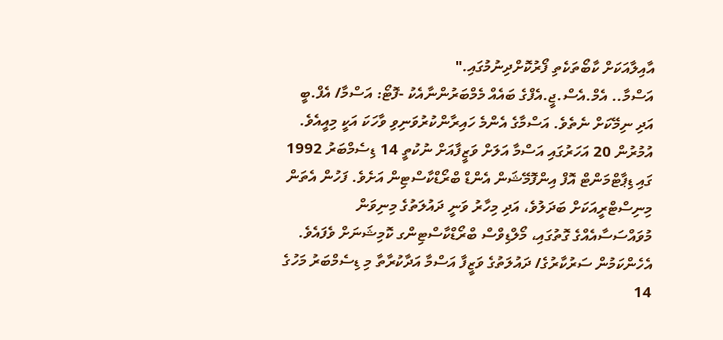އާއިލާއަކަށް ކާބޯތަކެތި ފޯރުކޮށްދިނުމުގައި."
އަސްމާ.. އެމް.އެސް.ޖީ.އެފްގެ ބައެއް މެމްބަރުންނާއެކު -ފޮޓޯ: އަސްމާ/ އެފް.ބީ
އަދި ނިމޭކަށް ނެތެވެ. އަސްމާގެ އެންމެ ހައިރާންކުރުވަނިވި ވާހަކަ އަކީ މިއީއެވެ. އުމުރުން 20 އަހަރުގައި އަސްމާ އަލަށް ވަޒީފާއަށް ނުކުތީ 14 ޑިސެމްބަރު 1992 ގައި ޑިޕާޓްމަންޓް އޮފް އިންފޮމޭޝަން އެންޑް ބްރޯޑްކާސްޓިން އަށެވެ. ފަހުން އެތަން މިނިސްޓްރީއަކަށް ބަދަލުވެ، އަދި މިހާރު ވަނީ ދައުލަތުގެ މިނިވަން މުވައްސަސާއެއްގެ ގޮތުގައި، މޯލްޑިވްސް ބްރޯޑްކާސްޓިންގ ކޮމިޝަނަށް ވެފައެވެ. އެހެންކަމުން ސަރުކާރުގެ/ ދައުލަތުގެ ވަޒީފާ އަސްމާ އަދާކުރާތާ މި ޑިސެމްބަރު މަހުގެ 14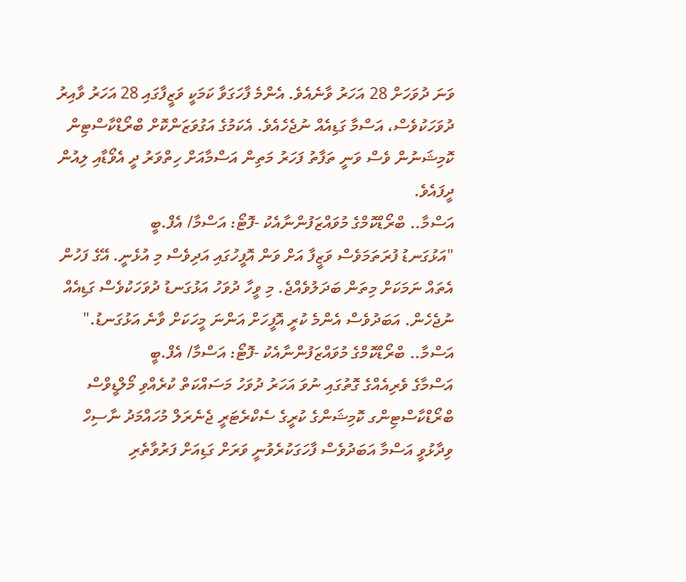ވަނަ ދުވަހަށް 28 އަހަރު ވާނެއެވެ. އެންމެ ފާހަގަވާ ކަމަކީ ވަޒީފާގައި 28 އަހަރު ވާއިރު ދުވަހަކުވެސް، އަސްމާ ގަޑިއެއް ނުޖެހެއެވެ. އެކަމުގެ އަގުވަޒަންކޮށް ބްރޯޑްކާސްޓިން ކޮމިޝަނުން ވެސް ވަނީ ތަފާތު ފަހަރު މަތިން އަސްމާއަށް ހިތްވަރު ދީ އެވޯޑާއި ލިއުން ދީފައެވެ.
އަސްމާ.. ބްރޯޑްކޮމްގެ މުވައްޒަފުންނާއެކު -ފޮޓޯ: އަސްމާ/ އެފް.ބީ
"އަޅުގަނޑު ފުރަތަމަވެސް ވަޒީފާ އަށް ވަން އޮފީހުގައި އަދިވެސް މި އުޅެނީ. އޭގެ ފަހުން އެތައް ނަމަކަށް މިތަން ބަދަލުވެއްޖެ. މި ވީހާ ދުވަހު އަޅުގަނޑު ދުވަހަކުވެސް ގަޑިއެއް ނުޖެހެން. އަބަދުވެސް އެންމެ ކުރީ އޮފީހަށް އަންނަ މީހަކަށް ވާނެ އަޅުގަނޑު."
އަސްމާ.. ބްރޯޑްކޮމްގެ މުވައްޒަފުންނާއެކު -ފޮޓޯ: އަސްމާ/ އެފް.ބީ
އަސްމާގެ ވެރިއެއްގެ ގޮތުގައި ނުވަ އަހަރު ދުވަހު މަސައްކަތް ކުރެއްވި މޯލްޑީވްސް ބްރޯޑްކާސްޓިންގ ކޮމިޝަންގެ ކުރީގެ ސެކްރެޓަރީ ޖެނެރަލް މުހައްމަދު ނާސިހް ވިދާޅުވީ އަސްމާ އަބަދުވެސް ފާހަގަކުރެވުނީ ވަރަށް ގަޑިއަށް ފަރުވާތެރި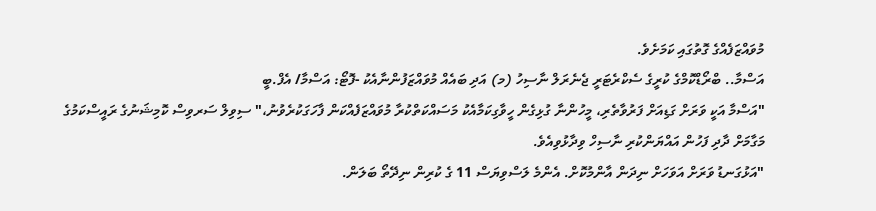މުވައްޒަފެއްގެ ގޮތުގައި ކަމަށެވެ.
އަސްމާ.. ބްރޯޑްކޮމްގެ ކުރީގެ ސެކްރެޓަރީ ޖެނެރަލް ނާސިހު (މ) އަދި ބައެއް މުވައްޒަފުންނާއެކު -ފޮޓޯ: އަސްމާ/ އެފް.ބީ
"އަސްމާ އަކީ ވަރަށް ގަޑިއަށް ފަރުވާތެރި، މީހުންނާ ގުޅިގެން ހީވާގިކަމާއެކު މަސައްކަތްކުރާ މުވައްޒަފެއްކަން ފާހަގަކުރެވުނު،" ސިވިލް ސަރވިސް ކޮމިޝަނުގެ ރައީސްކަމުގެ މަގާމަށް ދާދި ފަހުން އައްޔަންކުރި ނާސިހް ވިދާޅުވިއެވެ.
"އަޅުގަނޑު ވަރަށް އަވަހަށް ނިދަން އާންމުކޮށް. އެންމެ ލަސްވިޔަސް 11 ގެ ކުރިން ނިދޭތޯ ބަލަން.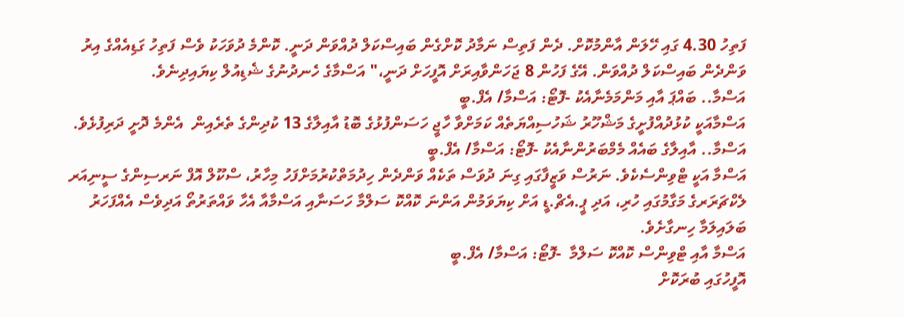ފަތިހު 4.30 ގައި ހޭލަން އާންމުކޮށް. ދެން ފަތިސް ނަމާދު ކޮށްގެން ބައިސްކަލް ދުއްވަން ދަނީ. ކޮންމެ ދުވަހަކު ވެސް ފަތިހު ގަޑިއެއްގެ އިރު ވަންދެން ބައިސްކަލް ދުއްވަން. އޭގެ ފަހުން 8 ޖަހަންވާއިރަށް އޮފީހަށް ދަނީ،" އަސްމާގެ ހެނދުނުގެ ޝެޑިއުލް ކިޔައިދިނެވެ.
އަސްމާ.. ބައްޕަ އާއި މަންމަމެނާއެކު -ފޮޓޯ: އަސްމާ/ އެފް.ބީ
އަސްމާއަކީ ކުޅުދުއްފުށީގެ މަޝްހޫރު ޝަހުސިއްޔަތެއް ކަމަށްވާ ހާޖީ ހަސަންފުޅުގެ ބޮޑު އާއިލާގެ 13 ކުދިންގެ ތެރެއިން  އެންމެ ދޮށީ ދަރިފުޅެވެ.
އަސްމާ.. އާއިލާގެ ބައެއް މެމްބަރުންނާއެކު -ފޮޓޯ: އަސްމާ/ އެފް.ބީ
އަސްމާ އަކީ ޓްވިންސެކެވެ. ނަރުސް ވަޒީފާގައި ގިނަ ދުވަސް ތަކެއް ވަންދެން ހިދުމަތްކުރުމަށްފަހު މިހާރު، ސްކޫލް އޮފް ނަރސިންގެ ސީނިއަރ ލެކްޗަރަރގެ މަގާމުގައި ހުރި، އަދި ޕީ.އެޗް.ޑީ އަށް ކިޔަވަމުން އަންނަ ކޮއްކޮ ސަލްމާ ހަސަނާއި އަސްމާއާ އެހާ ވައްތަރުތޯ އަދިވެސް އެއްފަހަރު ބަލައިލަމާ ހިނގާށެވެ.
އަސްމާ އާއި ޓްވިންސް ކޮއްކޮ ސަލްމާ  -ފޮޓޯ: އަސްމާ/ އެފް.ބީ
އޮފީހުގައި ބުރަކޮށް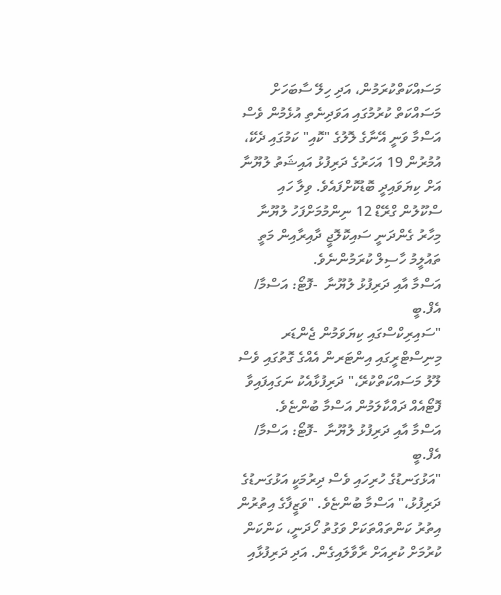މަސައްކަތްކުރަމުން، އަދި ހިލޭ ސާބަހަށް މަސައްކަތް ކުރުމުގައި އަވަދިނެތި އުޅެމުން ވެސް އަސްމާ ވަނީ އޭނާގެ ލޮލުގެ "ކޮއި" ކަމުގައި ދެކޭ، އުމުރުން 19 އަހަރުގެ ދަރިފުޅު އައިޝަތު ލުޔޫނާ އަށް ކިޔަވައިދީ ބޮޑުކޮށްފައެވެ. ވިލާ ހައި ސްކޫލުން ގްރޭޑް 12 ނިންމުމަށްފަހު ލުޔޫނާ މިހާރު ގެންދަނީ ސައިކޮލޮޖީ ދާއިރާއިން މަތީ ތައުލީމު ހާސިލް ކުރަމުންނެވެ.
އަސްމާ އާއި ދަރިފުޅު ލުޔޫނާ  -ފޮޓޯ: އަސްމާ/ އެފް.ބީ
"ސައިރިކްސްގައި ކިޔަވަމުން ޖެންޑަރ މިނިސްޓްރީގައި އިންޓަރން އެއްގެ ގޮތުގައި ވެސް ލޫލު މަސައްކަތްކުރޭ،" ދަރިފުޅާއެކު ނަގައިފައިވާ ފޮޓޯއެއް ދައްކާލަމުން އަސްމާ ބުންޏެވެ.
އަސްމާ އާއި ދަރިފުޅު ލުޔޫނާ  -ފޮޓޯ: އަސްމާ/ އެފް.ބީ
"އަޅުގަނޑުގެ ހުރިހައި ވެސް ދިރުމަކީ އަޅުގަނޑުގެ ދަރިފުޅު،" އަސްމާ ބުންޏެވެ. "ވަޒީފާގެ އިތުރުން އިތުރު ކަންތައްތަކަށް ވަގުތު ހޯދަނީ، ކަންކަން ކުރުމަށް ކުރިއަށް ރާވާލައިގެން. އަދި ދަރިފުޅާއި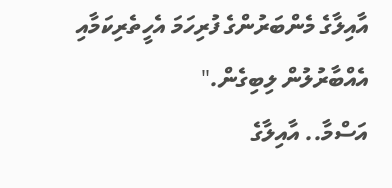އާއިލާގެ މެންބަރުންގެ ފުރިހަމަ އެހީތެރިކަމާއި އެއްބާރުލުން ލިބިގެން."
އަސްމާ.. އާއިލާގެ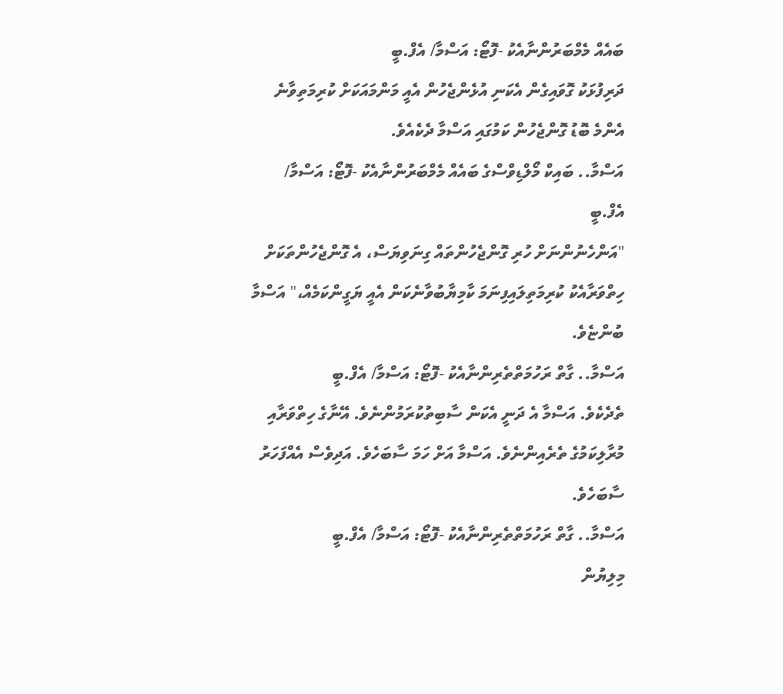ބައެއް މެމްބަރުންނާއެކު -ފޮޓޯ: އަސްމާ/ އެފް.ބީ
ދަރިފުޅަކު ގޮވައިގެން އެކަނި އުޅެންޖެހުން އެއީ މަންމައަކަށް ކުރިމަތިވާނެ އެންމެ ބޮޑު ގޮންޖެހުން ކަމުގައި އަސްމާ ދެކެއެވެ.
އަސްމާ.. ބައިކް މޯލްޑިވްސްގެ ބައެއް މެމްބަރުންނާއެކު -ފޮޓޯ: އަސްމާ/ އެފް.ބީ
"އަންހެނުންނަށް ހުރި ގޮންޖެހުންތައް ގިނަވިޔަސް، އެ ގޮންޖެހުންތަކަށް ހިތްވަރާއެކު ކުރިމަތިލައިފިނަމަ ކާމިޔާބުވާނެކަން އެއީ ޔަގީންކަމެއް،" އަސްމާ ބުންޏެވެ.
އަސްމާ.. ގާތް ރަހުމަތްތެރިންނާއެކު -ފޮޓޯ: އަސްމާ/ އެފް.ބީ
ތެދެކެވެ. އަސްމާ އެ ދަނީ އެކަން ސާބިތުކުރަމުންނެވެ. އޭނާގެ ހިތްވަރާއި މުރާލިކަމުގެ ތެރެއިންނެވެ. އަސްމާ އަށް ހަމަ ސާބަހެވެ. އަދިވެސް އެއްފަހަރު ސާބަހެވެ.
އަސްމާ.. ގާތް ރަހުމަތްތެރިންނާއެކު -ފޮޓޯ: އަސްމާ/ އެފް.ބީ
މިލިޔުން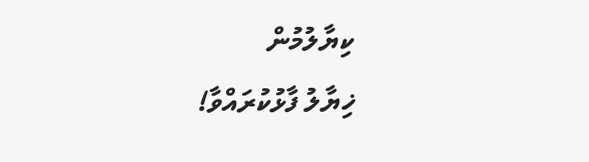ކިޔާލުމުން
ޚިޔާލު ފާޅުކުރައްވާ!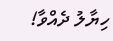ހިޔާލު ދެއްވާ!